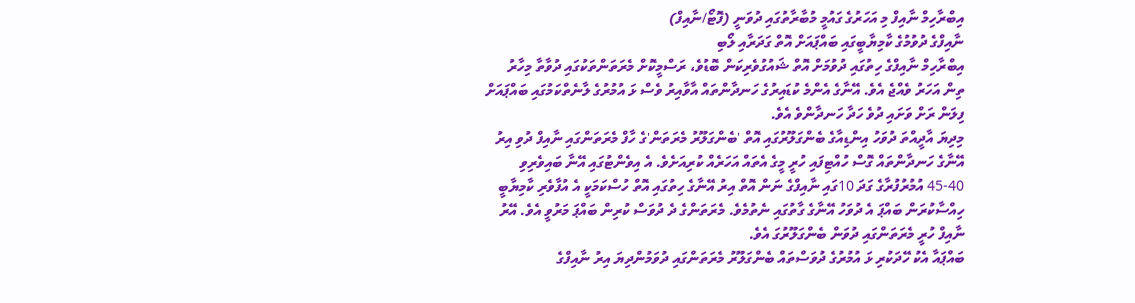އިބްރާހިމް ނާއިފް މި އަހަރުގެ ގައުމީ މުބާރާތުގައި ދުވަނީ (ފޮޓޯ/ނާއިފް)
ނާއިފްގެ ދުވުމުގެ ކާމިޔާބީގައި ބައްޕައަށް އޮތް ގަދަރާއި ލޯބި
އިބްރާހިމް ނާއިފްގެ ހިތުގައި ދުވުމަށް އޮތް ޝައުގުވެރިކަން ބޮޑުވެ، ރަސްމީކޮށް މެރަތަންތަކުގައި ދުވާތާ މިހާރު ތިން އަހަރު ވެއްޖެ އެވެ. އޭނާގެ އެންމެ ކުޑައިރުގެ ހަނދާންތައް އާވާއިރު ވެސް ޅަ އުމުރުގެ ލާނެތްކަމުގައި ބައްޕައަށް ފިލަން ރަށް ވަށައި ދުވެ ހަދާ ހަނދާންވެ އެވެ.
މިދިޔަ އާދީއްތަ ދުވަހު އިންޑިއާގެ ބެންގަލޫރުގައި އޮތް 'ބެންގަލޫރު މެރަތަން'ގެ ހާފް މެރަތަންގައި ނާއިފް ދުވި އިރު އޭނާގެ ހަނދާންތައް ގޮސް ހުއްޓިފައި ހުރީ މީގެ އެތައް އަހަރެއް ކުރިއަށެވެ. އެ އިވެންޓުގައި އޭނާ ބައިވެރިވި 40-45 އުމުރުފުރާގެ ގަދަ 10ގައި ނާއިފްގެ ނަން އޮތް އިރު އޭނާގެ ހިތުގައި އޮތް ހުސްކަމަކީ އެ އުފާވެރި ކާމިޔާބީ ހިއްސާކުރަން ބައްޕަ އެ ދުވަހު އޭނާގެ ގާތުގައި ނެތުމެވެ. މެރަތަންގެ ދެ ދުވަސް ކުރިން ބައްޕަ މަރުވީ އެވެ. އޭރު ނާއިފް ހުރީ މެރަތަންގައި ދުވަން ބެންގަލޫރުގަ އެވެ.
ބައްޕައާ އެކު ހޭދަކުރި ޅަ އުމުރުގެ ދުވަސްތައް ބެންގަލޫރު މެރަތަންގައި ދުވަމުންދިޔަ އިރު ނާއިފްގެ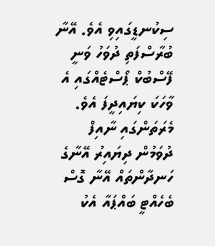ސިކުނޑީގައިވި އެވެ. އޭނާ ބުރާސްފަތި ދުވަހު ވަނީ ފޭސްބުކް ޕޯސްޓެއްގައި އެ ވާހަކަ ކިޔައިދީފަ އެވެ.
މެރަތަންގައި ނާއިފް ދުވަމުން ދިޔައިރު އޭނާގެ ހަނދާންތައް އޭނާ ގޮސް ބެހެއްޓީ ބައްޕައާ އެކު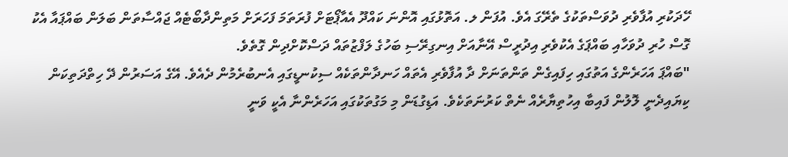ހޭދަކުރި އުފާވެރި ދުވަސްތަކުގެ ތެރޭގަ އެވެ. އުފަން ލ. އަތޮޅުގައި އޮންނަ ކައްދޫ އެއާޕޯޓަށް ފުރަތަމަ ފަހަރަށް މަތިންދާބޯޓެއް ޖައްސާތަން ބަލަން ބައްޕައާ އެކު ގޮސް ހުރި ދުވަހާއި ބައްޕަގެ އެކުވެރި އިދުރީސް އޭނާއަށް އިނގިރޭސި ބަހުގެ ލަފްޒުތައް ދަސްކޮށްދިން ގޮތެވެ.
"ބައްޕަ އަހަރެންގެ އަތުގައި ހިފައިގެން ތަންތަނަށް ދާ އުފާވެރި އެތައް ހަނދާންތަކެއް ސިކުނޑީގައި އެނބުރެމުން ދެއެވެ. އޭގެ އަސަރުން ދޭ ހިތްދަތިކަން ކިޔައިދެނީ ލޮލުން ފައިބާ އިހުތިޔާރެއް ނެތް ކަރުނަތަކެވެ. އަޑިގުޑަން މި މަގުތަކުގައި އަހަރެންނާ އެކީ ވަނީ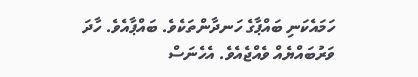ހަމައެކަނި ބައްޕާގެ ހަނދާންތަކެވެ. ބައްޕާއެވެ. ހާދަ ވަރުބައްޔެއް ވެއްޖެއެވެ. އެހެނަސް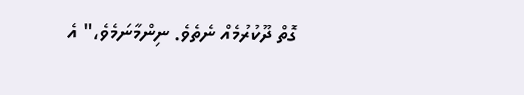ގޮތް ދޫކުރުމެއް ނެތެވެ. ނިންމާނަމެވެ،" އެ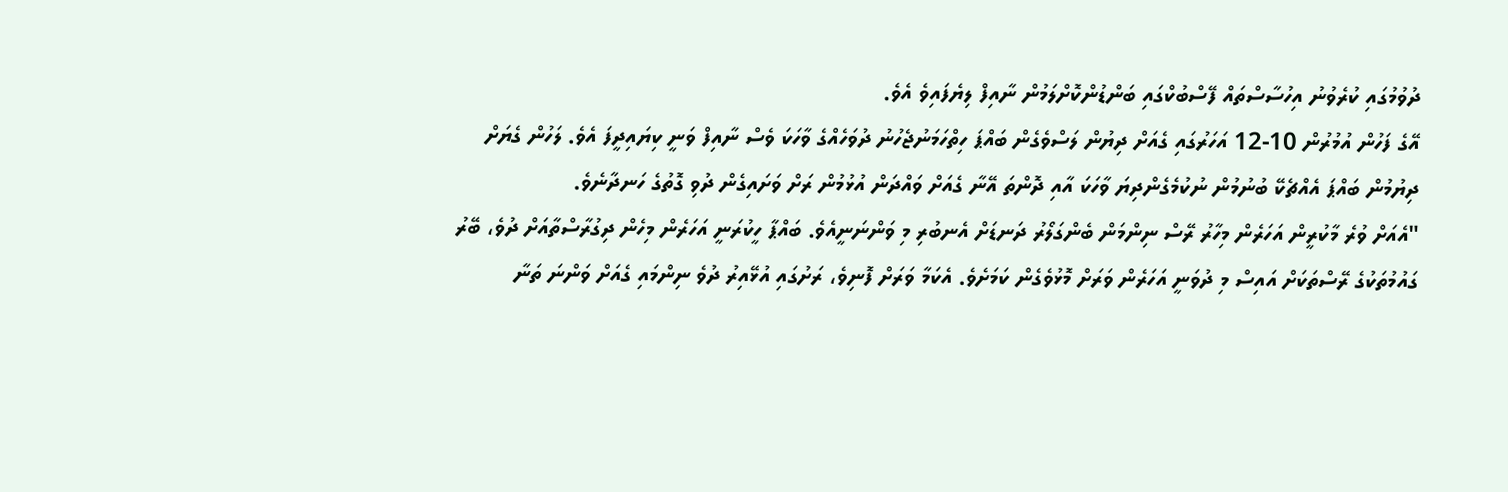ދުވުމުގައި ކުރެވުނު އިހުސާސްތައް ފޭސްބުކްގައި ބަންޑުންކޮށްލަމުން ނާއިފް ލިޔެފައިވެ އެވެ.
އޭގެ ފަހުން އުމުރުން 10-12 އަހަރުގައި ގެއަށް ދިޔުން ލަސްވެގެން ބައްޕަ ހިތްހަމަނުޖެހުނު ދުވަހެއްގެ ވާހަކަ ވެސް ނާއިފް ވަނީ ކިޔައިދީފަ އެވެ. ލަހުން ގެޔަށް ދިޔުމުން ބައްޕަ އެއްޗެކޭ ބުނުމުން ނުކުމެގެންދިޔަ ވާހަކަ އާއި ދޮންތަ އޭނާ ގެއަށް ވައްދަން އުޅުމުން ރަށް ވަށައިގެން ދުވި ގޮތުގެ ހަނދާނެވެ.
"އެއަށް ވުރެ މާކުރީން އަހަރެން މިހާރު ރޭސް ނިންމަން ބެންގަލޯރު ދަނޑަށް އެނބުރި މި ވަންނަނީއެވެ. ބައްޕާ ހީކުރަނީ އަހަރެން މިހެން ދިގުރާސްތާއަށް ދުވެ، ބޭރު ގައުމުތަކުގެ ރޭސްތަކަށް އައިސް މި ދުވަނީ އަހަރެން ވަރަށް މޮޅުވެގެން ކަމަށެވެ. އެކަމާ ވަރަށް ފޮނިވެ، ރަށުގައި އުޅޭއިރު ދުވެ ނިންމައި ގެއަށް ވަންނަ ތަނާ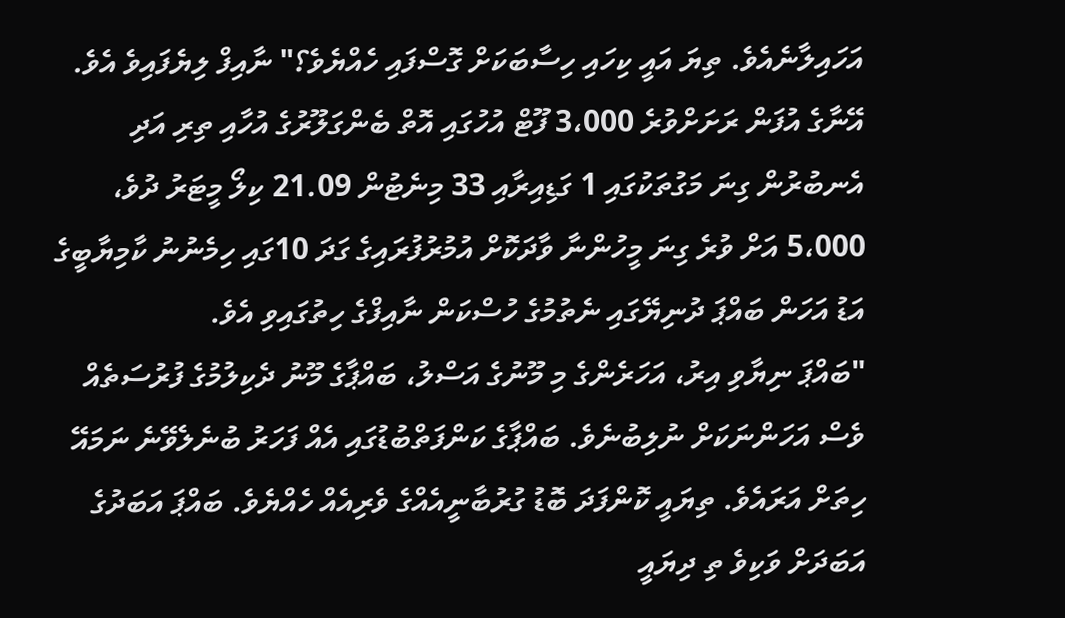އަހައިލާނެއެވެ. ތިޔަ އައީ ކިހައި ހިސާބަކަށް ގޮސްފައި ހެއްޔެވެ؟" ނާއިފް ލިޔެފައިވެ އެވެ.
އޭނާގެ އުފަން ރަށަށްވުރެ 3،000 ފޫޓް އުހުގައި އޮތް ބެންގަލޫރުގެ އުހާއި ތިރި އަދި އެނބުރުން ގިނަ މަގުތަކުގައި 1 ގަޑިއިރާއި 33 މިނެޓުން 21.09 ކިލޯ މީޓަރު ދުވެ، 5،000 އަށް ވުރެ ގިނަ މީހުންނާ ވާދަކޮށް އުމުރުފުރައިގެ ގަދަ 10ގައި ހިމެނުނު ކާމިޔާބީގެ އަޑު އަހަން ބައްޕަ ދުނިޔޭގައި ނެތުމުގެ ހުސްކަން ނާއިފްގެ ހިތުގައިވި އެވެ.
"ބައްޕަ ނިޔާވި އިރު، އަހަރެންގެ މި މޫނުގެ އަސްލު، ބައްޕާގެ މޫނު ދެކިލުމުގެ ފުރުސަތެއް ވެސް އަހަންނަކަށް ނުލިބުނެވެ. ބައްޕާގެ ކަންފަތްބުޑުގައި އެއް ފަހަރު ބުނެލެވޭނެ ނަމައޭ ހިތަށް އަރައެވެ. ތިޔައީ ކޮންފަދަ ބޮޑު ގުރުބާނީއެއްގެ ވެރިއެއް ހެއްޔެވެ. ބައްޕަ އަބަދުގެ އަބަދަށް ވަކިވެ ތި ދިޔައީ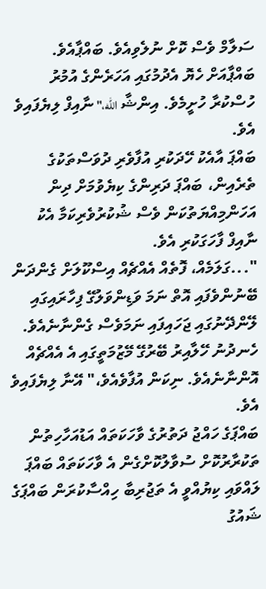ސަލާމް ވެސް ކޮށް ނުލެވިއެވެ. ބައްޕާއެވެ. ބައްޕާއަށް ހެޔޮ އެދުމުގައި އަހަރެންގެ އުމުރު ހުސްކުރާ ހުށީމެވެ. އިންޝާ الله،" ނާއިފް ލިޔެފައިވެ އެވެ.
ބައްޕަ އާއެކު ހޭދަކުރި އުފާވެރި ދުވަސްތަކުގެ ތެރެއިން، ބައްޕަ ދަރިންގެ ކިޔެވުމަށް ދިން އަހަންމިއްޔަތުކަން ވެސް ޝުކުރުވެރިކަމާ އެކު ނާއިފް ފާހަގަކުރި އެވެ.
"...ގަލަމެއް، ފޮތެއް އެއްޗެއް އިސްކޫލަށް ގެންދަން ބޭނުންވެފައި އޮތް ނަމަ ވަޑިންވަލުގޭ ފިހާރައިގައި ލޭންދޭނުގައި ޖަހައިފައި ނަމަވެސް ގެންނާނެއެވެ. ހެނދުނު ހޭލާއިރު ބޭރުގޭ މޭޒުމަތީގައި އެ އެއްޗެއް އޮންނާނެއެވެ. ނިކަން އުފާވެއެވެ،" އޭނާ ލިޔެފައިވެ އެވެ.
ބައްޕަގެ ހައްޖު ދަތުރުގެ ވާހަކަތައް އަޑުއަހާހިތުން ތަކުރާރުކޮށް ސުވާލުކޮށްގެން އެ ވާހަކަތައް ބައްޕަ ލައްވައި ކިޔުއްވީ އެ ތަޖުރިބާ ހިއްސާކުރަން ބައްޕަގެ ޝައުގު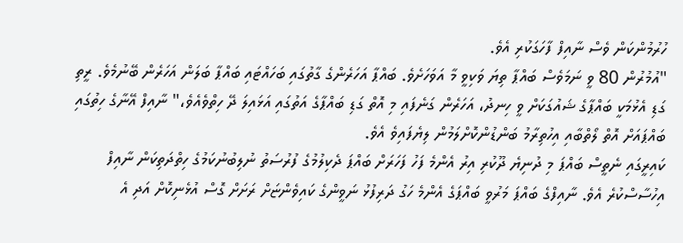ހުރުމުންކަން ވެސް ނާއިފް ފާހަގަކުރި އެވެ.
"އުމުރުން 80 ވީ ނަމަވެސް ބައްޕާ ތިޔަ ވަކިވީ މާ އަވަހަށެވެ. ބައްޕާ އަހަރެންގެ ގާތުގައި ބަހައްޓައި ބައްޕާ ބަލަން އަހަރެން ބޭނުމެވެ. ރީތި ގަޑި އެޅުމަކީ ބައްޕާގެ ޝައުގަކަށް ވީ ހިނދު، އަހަރެން ގަނެފައި މި އޮތް ގަޑި ބައްޕާގެ އަތުގައި އަޅައިލަ ދޭ ހިތްވެއެވެ،" ނާއިފް އޭނާގެ ހިތުގައި ބައްޕައަށް އޮތް ލޯތްބާއި އިހުތިރާމު ބަންޑުންކޮށްލަމުން ލިޔެފައިވެ އެވެ.
ކައިރީގައި ނެތީސް ބައްޕަ މި ދުނިޔެ ދޫކުރި އިރު އެންމެ ފަހު ފަހަރަށް ބައްޕަ ދެކިލުމުގެ ފުރުސަތު ނުލިބުނުކަމުގެ ހިތްދަތިކަން ނާއިފް އިހުސާސްކުރެ އެވެ. ނާއިފްގެ ބައްޕަ މަރުވީ ބައްޕަގެ އެންމެ ހަގު ދަރިފުޅު ނަވީންގެ ކައިވެންޏަށް ރަށަށް ގޮސް އުޅެނިކޮށް އަދި އެ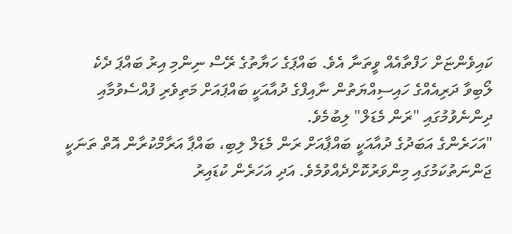ކައިވެންޏަށް ހަފްތާއެއް ވީތަނާ އެވެ. ބައްޕަގެ ހަޔާތުގެ ރޭސް ނިންމި އިރު ބައްޕަ ދެކެ ލޯބިވާ ދަރިއެއްގެ ހައިސިއްޔަތުން ނާއިފްގެ ދުއާއަކީ ބައްޕައަށް މަތިވެރި ފުއްސެވުމާއި ދިންނެވުމުގައި "ރަން މެޑަލް" ލިބުމެވެ.
"އަހަރެންގެ އަބަދުގެ ދުއާއަކީ ބައްޕާއަށް ރަން މެޑަލް ލިބި، ބައްޕާ އަރާމްކުރާން އޮތް ތަނަކީ ޖަންނަތުކަމުގައި މިންވަރުކޮށްދެއްވުމެވެ. އަދި އަހަރެން ކުޑައިރު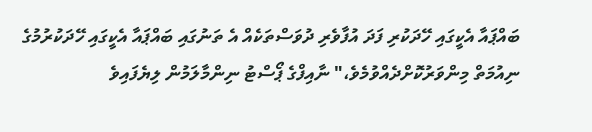ބައްޕައާ އެކީގައި ހޭދަކުރި ފަދަ އުފާވެރި ދުވަސްތަކެއް އެ ތަނުގައި ބައްޕައާ އެކީގައި ހޭދަކުރުމުގެ ނިއުމަތް މިންވަރުކޮށްދެއްވުމެވެ،" ނާއިފްގެ ޕޯސްޓު ނިންމާލަމުން ލިޔެފައިވެ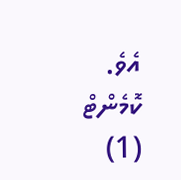އެވެ.
ކޮމެންޓް (1)